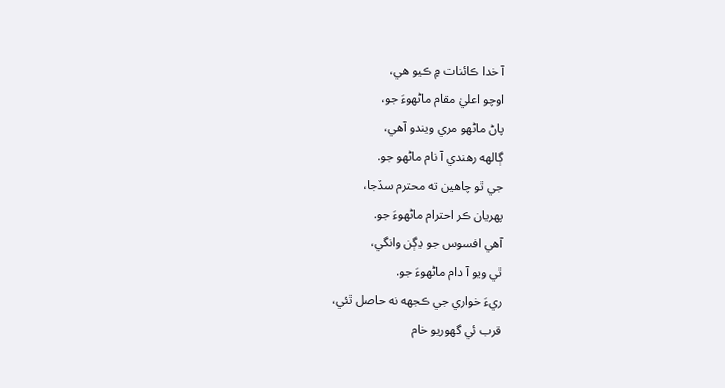آ خدا ڪائنات ۾ ڪيو ھي،
اوچو اعليٰ مقام ماڻھوءَ جو،
پاڻ ماڻھو مري ويندو آھي،
ڳالھه رھندي آ نام ماڻھو جو.
جي ٿو چاھين ته محترم سڏجا،
پھريان ڪر احترام ماڻھوءَ جو.
آھي افسوس جو ڍڳن وانگي،
ٿي ويو آ دام ماڻھوءَ جو.
ريءَ خواري جي ڪجھه نه حاصل ٿئي،
قرب ئي گھوريو خام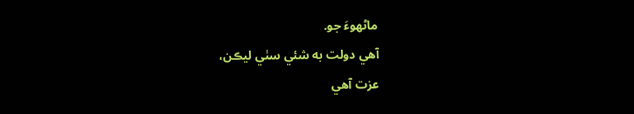ماڻھوءَ جو.
آھي دولت به شئي سٺي ليڪن،
عزت آھي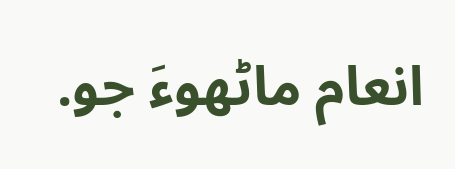انعام ماڻھوءَ جو.